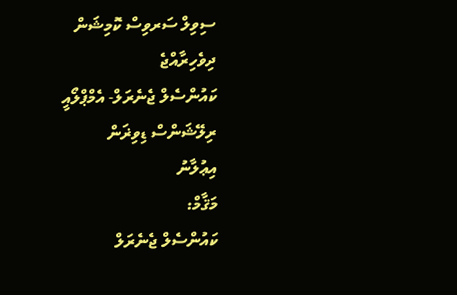ސިވިލް ސަރވިސް ކޮމިޝަން
ދިވެހިރާއްޖެ
ކައުންސެލް ޖެނެރަލް- އެމްޕްލޯއީ ރިލޭޝަންސް ޑިވިޜަން
އިޢުލާނު
މަޤާމް:
ކައުންސެލް ޖެނެރަލް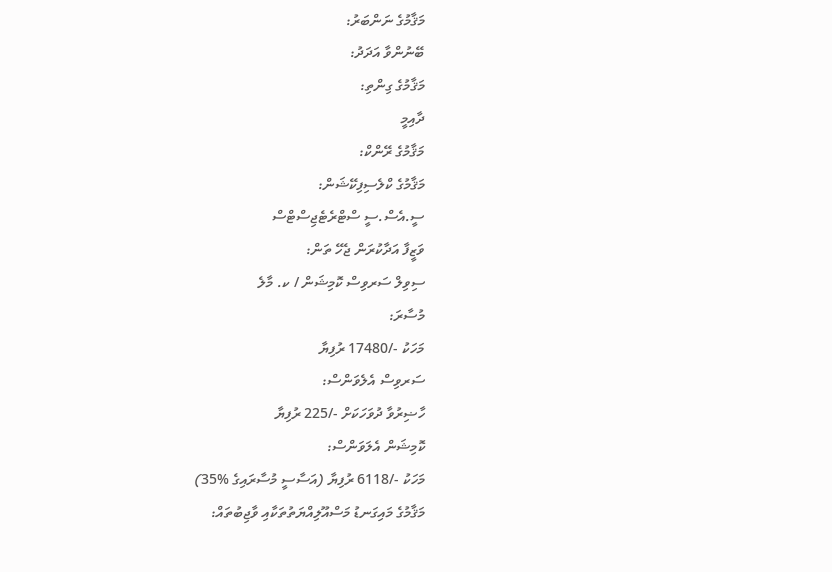މަޤާމުގެ ނަންބަރު:
ބޭނުންވާ އަދަދު:
މަޤާމުގެ ގިންތި:
ދާއިމީ
މަޤާމުގެ ރޭންކް:
މަޤާމުގެ ކްލެސިފިކޭޝަން:
ސީ.އެސް.ސީ ސްޓްރެޓެޖިސްޓްސް
ވަޒީފާ އަދާކުރަން ޖެހޭ ތަން:
ސިވިލް ސަރވިސް ކޮމިޝަން / ކ. މާލެ
މުސާރަ:
މަހަކު -/17480 ރުފިޔާ
ސަރވިސް އެލެވަންސް:
ހާޟިރުވާ ދުވަހަކަށް -/225 ރުފިޔާ
ކޮމިޝަން އެލަވަންސް:
މަހަކު -/6118 ރުފިޔާ (އަސާސީ މުސާރައިގެ %35)
މަޤާމުގެ މައިގަނޑު މަސްއޫލިއްޔަތުތަކާއި ވާޖިބުތައް: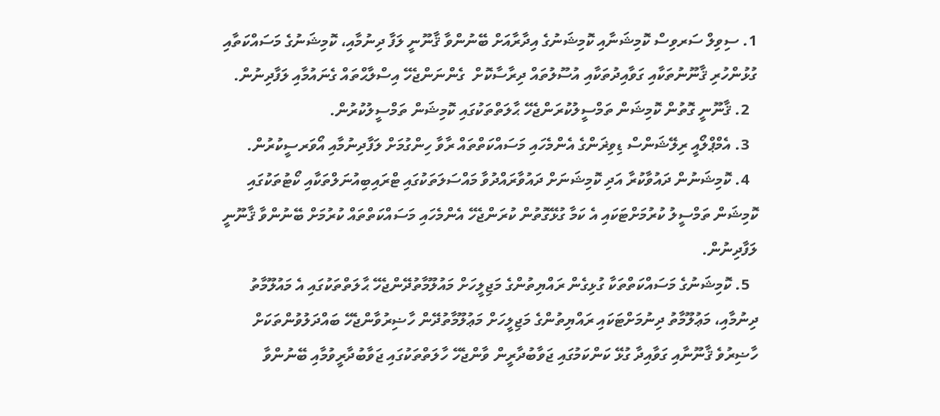1. ސިވިލް ސަރވިސް ކޮމިޝަނާއި ކޮމިޝަނުގެ އިދާރާއަށް ބޭނުންވާ ޤާނޫނީ ލަފާ ދިނުމާއި، ކޮމިޝަނުގެ މަސައްކަތާއި ގުޅުންހުރި ޤާނޫނުތަކާއި ގަވާއިދުތަކާއި އުސޫލުތައް ދިރާސާކޮށް  ގެންނަންޖެހޭ އިސްލާޙްތައް ގެނައުމާއި ލަފާދިނުން.
  2. ޤާނޫނީ ގޮތުން ކޮމިޝަން ތަމްސީލުކުރަންޖެހޭ ޙާލަތްތަކުގައި ކޮމިޝަން ތަމްސީލުކުރުން.
  3. އެމްޕްލޯއީ ރިލޭޝަންސް ޑިވިޜަންގެ އެންމެހައި މަސައްކަތްތައް ރާވާ ހިންގުމަށް ލަފާދިނުމާއި އޯވަރސީކުރުން.
  4. ކޮމިޝަނުން ދައުވާކުރާ އަދި ކޮމިޝަނަށް ދައުވާރައްދުވާ މައްސަލަތަކުގައި ޓްރައިބިއުނަލްތަކާއި ކޯޓުތަކުގައި ކޮމިޝަން ތަމްސީލު ކުރުމަށްޓަކައި އެ ކަމާ ގުޅޭގޮތުން ކުރަންޖެހޭ އެންމެހައި މަސައްކަތްތައް ކުރުމަށް ބޭނުންވާ ޤާނޫނީ ލަފާދިނުން.
  5. ކޮމިޝަނުގެ މަސައްކަތްތަކާ ގުޅިގެން ރައްޔިތުންގެ މަޖިލީހަށް މައުލޫމާތުދޭންޖެހޭ ޙާލަތްތަކުގައި އެ މައުލޫމާތު ދިނުމާއި، މަޢުލޫމާތު ދިނުމަށްޓަކައި ރައްޔިތުންގެ މަޖިލީހަށް މަޢުލޫމާތުދޭން ހާޟިރުވާންޖެހޭ ބައްދަލުވުންތަކަށް ހާޟިރުވެ ޤާނޫނާއި ގަވާއިދާ ގުޅޭ ކަންކަމުގައި ޖަވާބުދާރީން ވާންޖެހޭ ހާލަތްތަކުގައި ޖަވާބުދާރީވުމާއި ބޭނުންވާ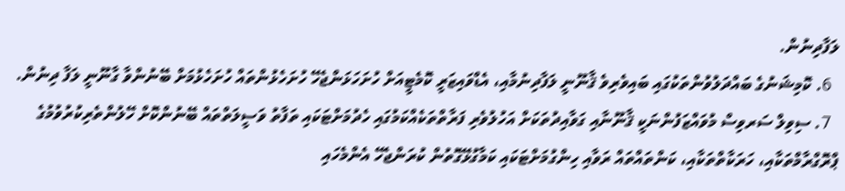ލަފާދިނުން.
  6. ކޮމިޝަނުގެ ބައްދަލުވުންތަކުގައި ބައިވެރިވެ ޤާނޫނީ ލަފާދިނުމާއި، އެޑްވައިޒަރީ ކޮމެޓީއަށް ހުށަހަޅަންޖެހޭ ހުށަހެޅުންތައް ހުށަހެޅުމަށް ބޭނުންވާ ގާނޫނީ ލަފާ ދިނުން.
  7. ސިވިލް ސަރވިސް މުވައްޒަފުންނަކީ ޤާނޫނާއި ގަވާއިދުތަކަށް އަހުލުވެރި ފަރާތްތަކެއްކަމުގައި ހެދުމަށްޓަކައި ތަފާތު ވަސީލަތްތައް ބޭނުންކޮށް ހޭލުންތެރިކުރުވުމުގެ ޕްރޮގްރާމްތަކާއި، ހަރަކާތްތަކާއި، ކަންތައްތައް ރަވާއި ހިންގުމަށްޓަކައި ކަމާގުޅޭގޮތުން ކުރަންޖެހޭ އެންމެހައި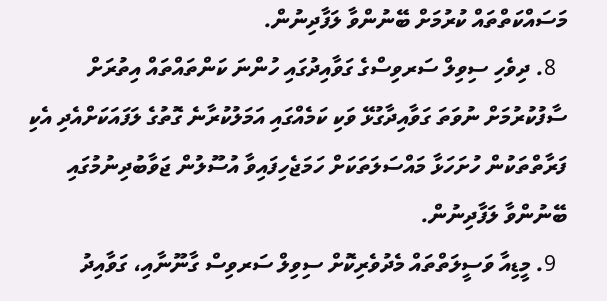މަސައްކަތްތައް ކުރުމަށް ބޭނުންވާ ލަފާދިނުން.
  8. ދިވެހި ސިވިލް ސަރވިސްގެ ގަވާއިދުގައި ހުންނަ ކަންތައްތައް އިތުރަށް ސާފުކުރުމަށް ނުވަތަ ގަވާއިދާގުޅޭ ވަކި ކަމެއްގައި އަމަލުކުރާނެ ގޮތުގެ ލަފައަކަށްއެދި އެކި ފަރާތްތަކުން ހުށަހަޅާ މައްސަލަތަކަށް ހަމަޖެހިފައިވާ އުސޫލުން ޖަވާބުދިނުމުގައި ބޭނުންވާ ލަފާދިނުން.
  9. މީޑިއާ ވަސީލަތްތައް މެދުވެރިކޮށް ސިވިލް ސަރވިސް ގާނޫނާއި، ގަވާއިދު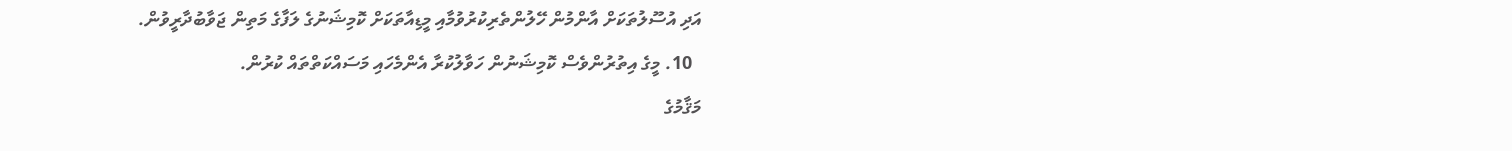އަދި އުސޫލުތަކަށް އާންމުން ހޭލުންތެރިކުރުވުމާއި މީޑިއާތަކަށް ކޮމިޝަނުގެ ލަފާގެ މަތިން ޖަވާބުދާރީވުން.
  10. މީގެ އިތުރުންވެސް ކޮމިޝަނުން ހަވާލުކުރާ އެންމެހައި މަސައްކަތްތައް ކުރުން.
މަޤާމުގެ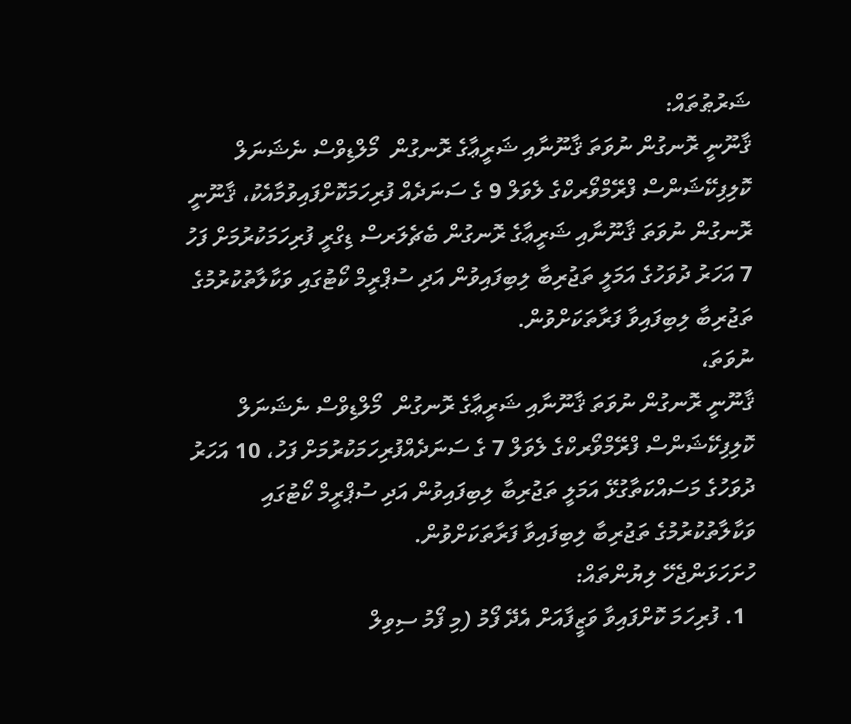ޝަރުޠުތައް:
ޤާނޫނީ ރޮނގުން ނުވަތަ ޤާނޫނާއި ޝަރީޢާގެ ރޮނގުން  މޯލްޑިވްސް ނެޝަނަލް ކޮލިފިކޭޝަންސް ފްރޭމްވޯރކްގެ ލެވަލް 9 ގެ ސަނަދެއް ފުރިހަމަކޮށްފައިވުމާއެކު، ޤާނޫނީ ރޮނގުން ނުވަތަ ޤާނޫނާއި ޝަރީޢާގެ ރޮނގުން ބެޗެލަރސް ޑިގްރީ ފުރިހަމަކުރުމަށް ފަހު 7 އަހަރު ދުވަހުގެ އަމަލީ ތަޖުރިބާ ލިބިފައިވުން އަދި ސުޕްރީމް ކޯޓުގައި ވަކާލާތުކުރުމުގެ ތަޖުރިބާ ލިބިފައިވާ ފަރާތަކަށްވުން.
ނުވަތަ،
ޤާނޫނީ ރޮނގުން ނުވަތަ ޤާނޫނާއި ޝަރީޢާގެ ރޮނގުން  މޯލްޑިވްސް ނެޝަނަލް ކޮލިފިކޭޝަންސް ފްރޭމްވޯރކްގެ ލެވަލް 7 ގެ ސަނަދެއްފުރިހަމަކުރުމަށް ފަހު، 10 އަހަރު ދުވަހުގެ މަސައްކަތާގުޅޭ އަމަލީ ތަޖުރިބާ ލިބިފައިވުން އަދި ސުޕްރީމް ކޯޓުގައި ވަކާލާތުކުރުމުގެ ތަޖުރިބާ ލިބިފައިވާ ފަރާތަކަށްވުން.
ހުށަހަޅަންޖެހޭ ލިޔުންތައް:
  1. ފުރިހަމަ ކޮށްފައިވާ ވަޒީފާއަށް އެދޭ ފޯމު (މި ފޯމު ސިވިލް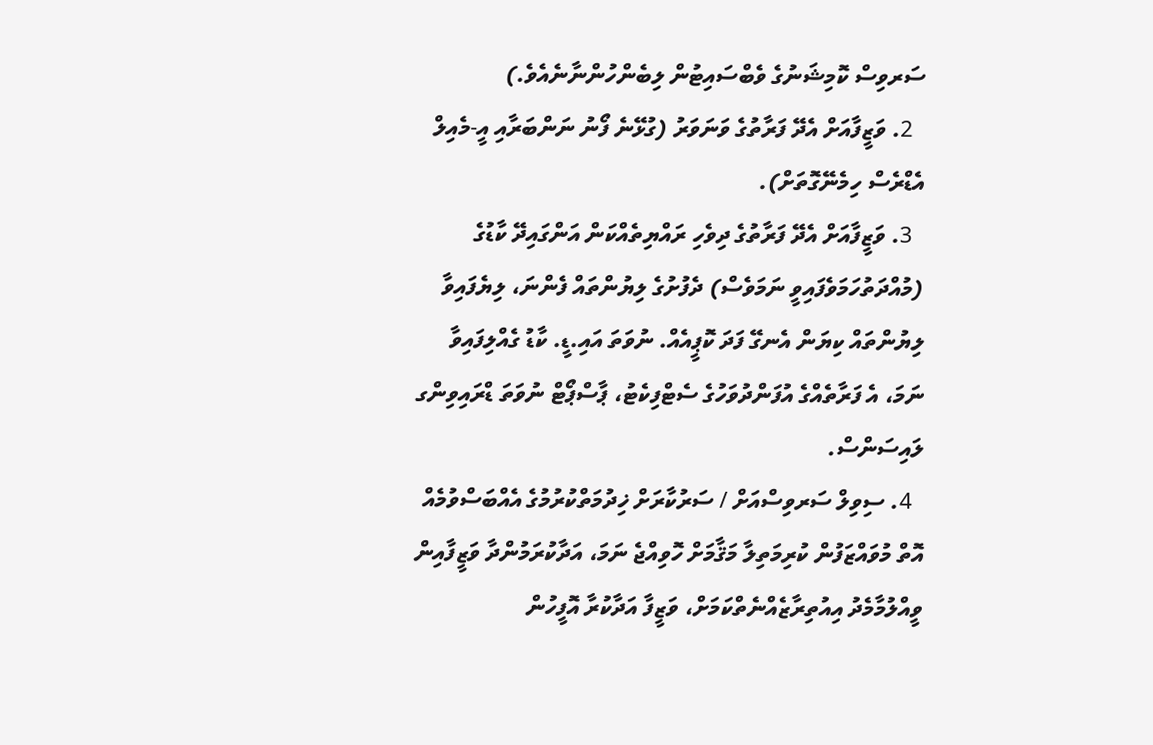ސަރވިސް ކޮމިޝަނުގެ ވެބްސައިޓުން ލިބެންހުންނާނެއެވެ.)
  2. ވަޒީފާއަށް އެދޭ ފަރާތުގެ ވަނަވަރު (ގުޅޭނެ ފޯނު ނަންބަރާއި އީ-މެއިލް އެޑްރެސް ހިމެނޭގޮތަށް).
  3. ވަޒީފާއަށް އެދޭ ފަރާތުގެ ދިވެހި ރައްޔިތެއްކަން އަންގައިދޭ ކާޑުގެ (މުއްދަތުހަމަވެފައިވީ ނަމަވެސް) ދެފުށުގެ ލިޔުންތައް ފެންނަ، ލިޔެފައިވާ ލިޔުންތައް ކިޔަން އެނގޭ ފަދަ ކޮޕީއެއް. ނުވަތަ އައި.ޑީ. ކާޑު ގެއްލިފައިވާ ނަމަ، އެ ފަރާތެއްގެ އުފަންދުވަހުގެ ސެޓްފިކެޓު، ޕާސްޕޯޓް ނުވަތަ ޑްރައިވިންގ ލައިސަންސް.
  4. ސިވިލް ސަރވިސްއަށް / ސަރުކާރަށް ޚިދުމަތްކުރުމުގެ އެއްބަސްވުމެއް އޮތް މުވައްޒަފުން ކުރިމަތިލާ މަޤާމަށް ހޮވިއްޖެ ނަމަ، އަދާކުރަމުންދާ ވަޒީފާއިން ވީއްލުމާމެދު އިއުތިރާޒެއްނެތްކަމަށް، ވަޒީފާ އަދާކުރާ އޮފީހުން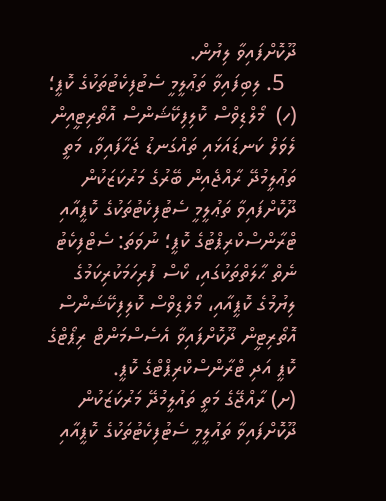ދޫކޮށްފައިވާ ލިޔުން.
  5. ލިބިފައިވާ ތަޢުލީމީ ސެޓުފިކެޓުތަކުގެ ކޮޕީ؛
(ހ)  މޯލްޑިވްސް ކޮލިފިކޭޝަންސް އޮތޯރިޓީއިން ލެވަލް ކަނޑައަޅައި ތައްގަނޑު ޖަހާފައިވާ، މަތީ ތަޢުލީމުދޭ ރާއްޖެއިން ބޭރުގެ މަރުކަޒަކުން ދޫކޮށްފައިވާ ތަޢުލީމީ ސެޓުފިކެޓުތަކުގެ ކޮޕީއާއި ޓްރާންސްކްރިޕްޓުގެ ކޮޕީ؛ ނުވަތަ: ސެޓްފިކެޓު ނެތް ޙާލަތްތަކުގައި، ކޯސް ފުރިހަމަކުރިކަމުގެ ލިޔުމުގެ ކޮޕީއާއި، މޯލްޑިވްސް ކޮލިފިކޭޝަންސް އޮތޯރިޓީން ދޫކޮށްފައިވާ އެސެސްމަންޓް ރިޕޯޓްގެ ކޮޕީ އަދި ޓްރާންސްކްރިޕްޓްގެ ކޮޕީ.
(ށ) ރާއްޖޭގެ މަތީ ތައުލީމުދޭ މަރުކަޒަކުން ދޫކޮށްފައިވާ ތައުލީމީ ސެޓުފިކެޓުތަކުގެ ކޮޕީއާއި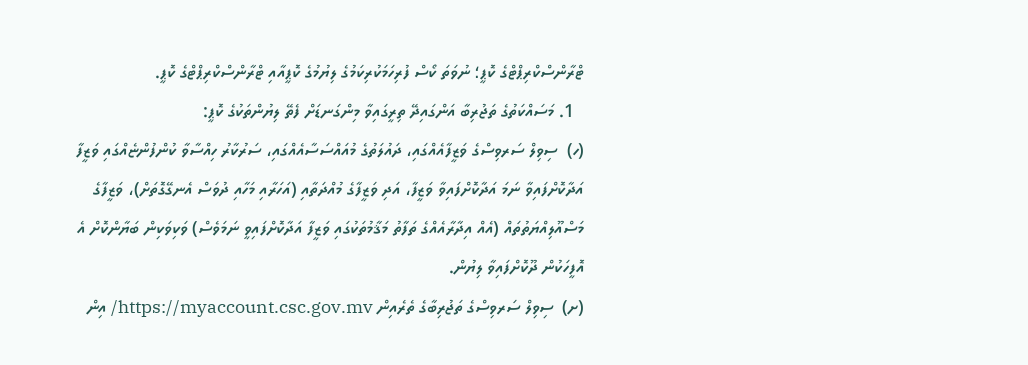ޓްރާންސްކްރިޕްޓްގެ ކޮޕީ؛ ނުވަތަ ކޯސް ފުރިހަމަކުރިކަމުގެ ލިޔުމުގެ ކޮޕީއާއި ޓްރާންސްކްރިޕްޓްގެ ކޮޕީ.
  1. މަސައްކަތުގެ ތަޖުރިބާ އަންގައިދޭ ތިރީގައިވާ މިންގަނޑަށް ފެތޭ ލިޔުންތަކުގެ ކޮޕީ:
(ހ)  ސިވިލް ސަރވިސްގެ ވަޒީފާއެއްގައި، ދައުލަތުގެ މުއައްސަސާއެއްގައި، ސަރުކާރު ހިއްސާވާ ކުންފުންޏެއްގައި ވަޒީފާ އަދާކޮށްފައިވާ ނަމަ އަދާކޮށްފައިވާ ވަޒީފާ، އަދި ވަޒީފާގެ މުއްދަތާއި (އަހަރާއި މަހާއި ދުވަސް އެނގޭގޮތަށް)، ވަޒީފާގެ މަސްއޫލިއްޔަތުތައް (އެއް އިދާރާއެއްގެ ތަފާތު މަޤާމުތަކުގައި ވަޒީފާ އަދާކޮށްފައިވީ ނަމަވެސް) ވަކިވަކިން ބަޔާންކޮށް އެ އޮފީހަކުން ދޫކޮށްފައިވާ ލިޔުން.
(ށ)  ސިވިލް ސަރވިސްގެ ތަޖުރިބާގެ ތެރެއިން https://myaccount.csc.gov.mv/ އިން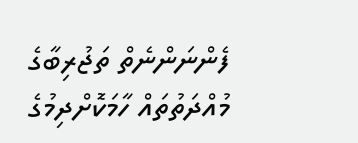ފެންނަންނެތް ތަޖުރިބާގެ މުއްދަތުތައް ހާމަކޮށްދިމުގެ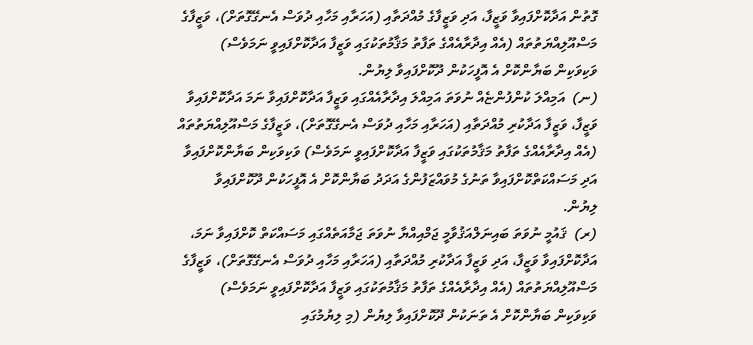ގޮތުން އަދާކޮށްފައިވާ ވަޒީފާ، އަދި ވަޒީފާގެ މުއްދަތާއި (އަހަރާއި މަހާއި ދުވަސް އެނގޭގޮތަށް)، ވަޒީފާގެ މަސްއޫލިއްޔަތުތައް (އެއް އިދާރާއެއްގެ ތަފާތު މަޤާމުތަކުގައި ވަޒީފާ އަދާކޮށްފައިވީ ނަމަވެސް) ވަކިވަކިން ބަޔާންކޮށް އެ އޮފީހަކުން ދޫކޮށްފައިވާ ލިޔުން.
(ނ)  އަމިއްލަ ކުންފުންޏެއް ނުވަތަ އަމިއްލަ އިދާރާއެއްގައި ވަޒީފާ އަދާކޮށްފައިވާ ނަމަ އަދާކޮށްފައިވާ ވަޒީފާ، ވަޒީފާ އަދާކުރި މުއްދަތާއި (އަހަރާއި މަހާއި ދުވަސް އެނގޭގޮތަށް)، ވަޒީފާގެ މަސްއޫލިއްޔަތުތައް (އެއް އިދާރާއެއްގެ ތަފާތު މަޤާމުތަކުގައި ވަޒީފާ އަދާކޮށްފައިވީ ނަމަވެސް) ވަކިވަކިން ބަޔާންކޮށްފައިވާ އަދި މަސައްކަތްކޮށްފައިވާ ތަނުގެ މުވައްޒަފުންގެ އަދަދު ބަޔާންކޮށް އެ އޮފީހަކުން ދޫކޮށްފައިވާ ލިޔުން.
(ރ)  ޤައުމީ ނުވަތަ ބައިނަލްއަޤުވާމީ ޖަމްއިއްޔާ ނުވަތަ ޖަމާއަތެއްގައި މަސައްކަތް ކޮށްފައިވާ ނަމަ، އަދާކޮށްފައިވާ ވަޒީފާ، އަދި ވަޒީފާ އަދާކުރި މުއްދަތާއި (އަހަރާއި މަހާއި ދުވަސް އެނގޭގޮތަށް)، ވަޒީފާގެ މަސްއޫލިއްޔަތުތައް (އެއް އިދާރާއެއްގެ ތަފާތު މަޤާމުތަކުގައި ވަޒީފާ އަދާކޮށްފައިވީ ނަމަވެސް) ވަކިވަކިން ބަޔާންކޮށް އެ ތަނަކުން ދޫކޮށްފައިވާ ލިޔުން (މި ލިޔުމުގައި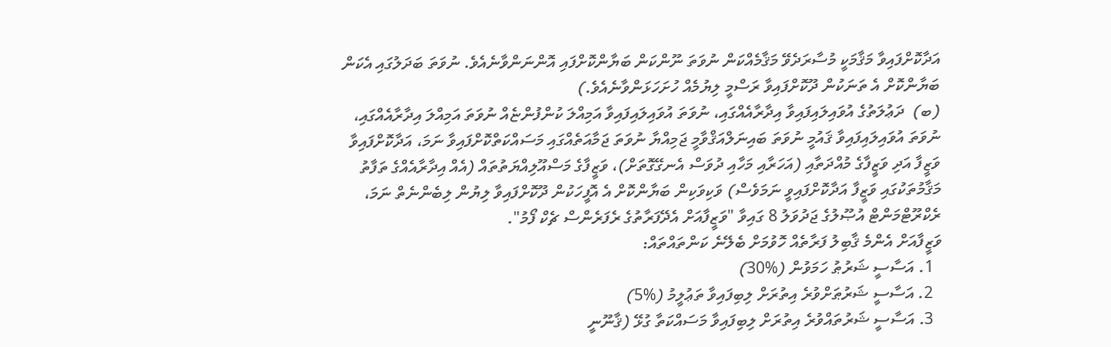އަދާކޮށްފައިވާ މަޤާމަކީ މުސާރަދެވޭ މަޤާމެއްކަން ނުވަތަ ނޫންކަން ބަޔާންކޮށްފައި އޮންނަންވާނެއެވެ. ނުވަތަ ބަދަލުގައި އެކަން ބަޔާންކޮށް އެ ތަނަކުން ދޫކޮށްފައިވާ ރަސްމީ ލިޔުމެއް ހުށަހަޅަންވާނެއެވެ.)
(ބ)  ދަޢުލަތުގެ އުވައިލައިފައިވާ އިދާރާއެއްގައި، ނުވަތަ އުވައިލައިފައިވާ އަމިއްލަ ކުންފުންޏެއް ނުވަތަ އަމިއްލަ އިދާރާއެއްގައި، ނުވަތަ އުވައިލައިފައިވާ ޤައުމީ ނުވަތަ ބައިނަލްއަޤްވާމީ ޖަމިއްޔާ ނުވަތަ ޖަމާއަތެއްގައި މަސައްކަތްކޮށްފައިވާ ނަމަ، އަދާކޮށްފައިވާ ވަޒީފާ އަދި ވަޒީފާގެ މުއްދަތާއި (އަހަރާއި މަހާއި ދުވަސް އެނގޭގޮތަށް)، ވަޒީފާގެ މަސްއޫލިއްޔަތުތައް (އެއް އިދާރާއެއްގެ ތަފާތު މަޤާމުތަކުގައި ވަޒީފާ އަދާކޮށްފައިވީ ނަމަވެސް) ވަކިވަކިން ބަޔާންކޮށް އެ އޮފީހަކުން ދޫކޮށްފައިވާ ލިޔުން ލިބެންނެތް ނަމަ، ރެކްރޫޓްމަންޓް އުޞޫލުގެ ޖަދުވަލު 8 ގައިވާ "ވަޒީފާއަށް އެދޭފަރާތުގެ ރެފަރެންސް ޗެކް ފޯމު".
ވަޒީފާއަށް އެންމެ ޤާބިލު ފަރާތެއް ހޮވުމަށް ބެލޭނެ ކަންތައްތައް:
  1. އަސާސީ ޝަރުޠު ހަމަވުން (%30)
  2. އަސާސީ ޝަރުޠަށްވުރެ އިތުރަށް ލިބިފައިވާ ތަޢުލީމު (%5)
  3. އަސާސީ ޝަރުތައްވުރެ އިތުރަށް ލިބިފައިވާ މަސައްކަތާ ގުޅޭ (ޤާނޫނީ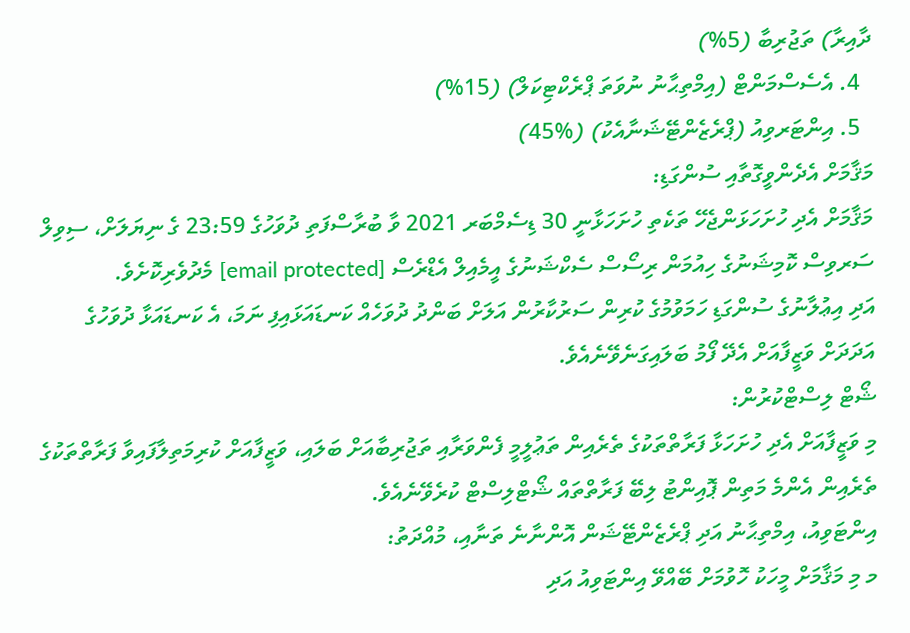ދާއިރާ) ތަޖުރިބާ (5%)
  4. އެސެސްމަންޓް (އިމްތިޙާނު ނުވަތަ ޕްރެކްޓިކަލް) (15%)
  5. އިންޓަރވިއު (ޕްރެޒެންޓޭޝަނާއެކު) (%45)
މަޤާމަށް އެދެންވީގޮތާއި ސުންގަޑި:
މަޤާމަށް އެދި ހުށަހަޅަންޖެހޭ ތަކެތި ހުށަހަޅާނީ 30 ޑިސެމްބަރ 2021 ވާ ބުރާސްފަތި ދުވަހުގެ 23:59 ގެ ނިޔަލަށް، ސިވިލް ސަރވިސް ކޮމިޝަނުގެ ހިއުމަން ރިސޯސް ސެކްޝަނުގެ އީމެއިލް އެޑްރެސް [email protected] މެދުވެރިކޮށެވެ.
އަދި އިޢުލާނުގެ ސުންގަޑި ހަމަވުމުގެ ކުރިން ސަރުކާރުން އަލަށް ބަންދު ދުވަހެއް ކަނޑައަޅައިފި ނަމަ، އެ ކަނޑައަޅާ ދުވަހުގެ އަދަދަށް ވަޒީފާއަށް އެދޭ ފޯމު ބަލައިގަނެވޭނެއެވެ.
ޝޯޓް ލިސްޓްކުރުން:
މި ވަޒީފާއަށް އެދި ހުށަހަޅާ ފަރާތްތަކުގެ ތެރެއިން ތަޢުލީމީ ފެންވަރާއި ތަޖުރިބާއަށް ބަލައި، ވަޒީފާއަށް ކުރިމަތިލާފައިވާ ފަރާތްތަކުގެ ތެރެއިން އެންމެ މަތިން ޕޮއިންޓު ލިބޭ ފަރާތްތައް ޝޯޓްލިސްޓް ކުރެވޭނެއެވެ.
އިންޓަވިއު، އިމްތިޙާނު އަދި ޕްރެޒެންޓޭޝަން އޮންނާނެ ތަނާއި، މުއްދަތު:
މ މި މަޤާމަށް މީހަކު ހޮވުމަށް ބޭއްވޭ އިންޓަވިއު އަދި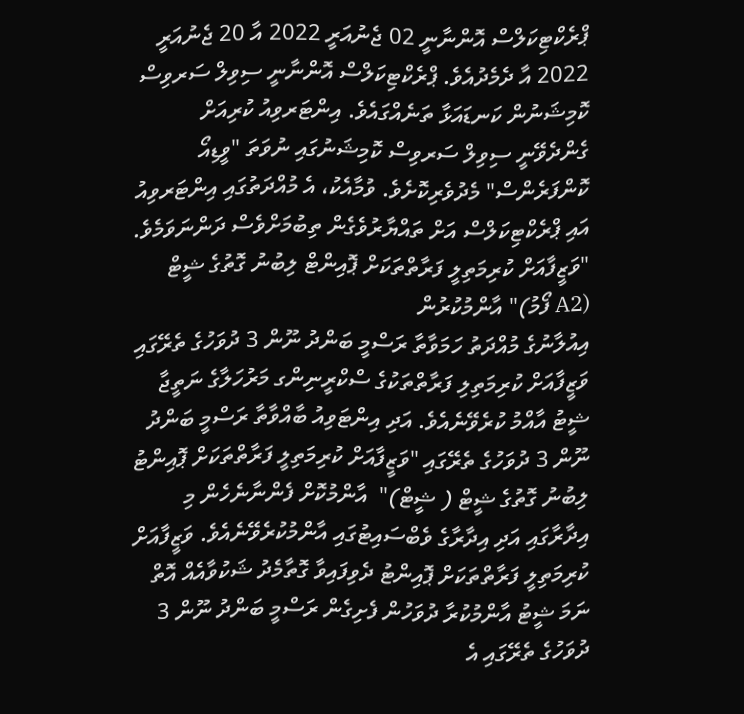ޕްރެކްޓިކަލްސް އޮންނާނީ 02 ޖެނުއަރީ 2022 އާ 20 ޖެނުއަރީ 2022 އާ ދެމެދުއެވެ. ޕްރެކްޓިކަލްސް އޮންނާނީ ސިވިލް ސަރވިސް ކޮމިޝަނުން ކަނޑައަޅާ ތަނެއްގައެވެ. އިންޓަރވިއު ކުރިއަށް ގެންދެވޭނީ ސިވިލް ސަރވިސް ކޮމިޝަނުގައި ނުވަތަ "ވީޑިއޯ ކޮންފަރެންސް" މެދުވެރިކޮށެވެ. ވުމާއެކު، އެ މުއްދަތުގައި އިންޓަރވިއު އައި ޕްރެކްޓިކަލްސް އަށް ތައްޔާރުވެގެން ތިބުމަށްވެސް ދަންނަވަމެވެ.
"ވަޒީފާއަށް ކުރިމަތިލީ ފަރާތްތަކަށް ޕޮއިންޓް ލިބުނު ގޮތުގެ ޝީޓް (A2 ފޯމު)" އާންމުކުރުން
އިއުލާނުގެ މުއްދަތު ހަމަވާތާ ރަސްމީ ބަންދު ނޫން 3 ދުވަހުގެ ތެރޭގައި ވަޒީފާއަށް ކުރިމަތިލި ފަރާތްތަކުގެ ސްކްރީނިންގ މަރުހަލާގެ ނަތީޖާ ޝީޓު އާއްމު ކުރެވޭނެއެވެ. އަދި އިންޓަވިއު ބާއްވާތާ ރަސްމީ ބަންދު ނޫން 3 ދުވަހުގެ ތެރޭގައި "ވަޒީފާއަށް ކުރިމަތިލީ ފަރާތްތަކަށް ޕޮއިންޓު ލިބުނު ގޮތުގެ ޝީޓް ( ޝީޓް)"  އާންމުކޮށް ފެންނާނެހެން މި އިދާރާގައި އަދި އިދާރާގެ ވެބްސައިޓުގައި އާންމުކުރެވޭނެއެވެ. ވަޒީފާއަށް ކުރިމަތިލީ ފަރާތްތަކަށް ޕޮއިންޓު ދެވިފައިވާ ގޮތާމެދު ޝަކުވާއެއް އޮތް ނަމަ ޝީޓު އާންމުކުރާ ދުވަހުން ފެށިގެން ރަސްމީ ބަންދު ނޫން 3 ދުވަހުގެ ތެރޭގައި އެ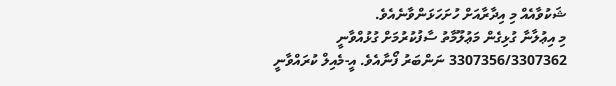ޝަކުވާއެއް މި އިދާރާއަށް ހުށަހަޅަންވާނެއެވެ.
މި އިޢުލާނާ ގުޅިގެން މަޢުލޫމާތު ސާފުކުރުމަށް ގުޅުއްވާނީ 3307356/3307362 ނަންބަރު ފޯނާއެވެ. އީ-މެއިލް ކުރައްވާނީ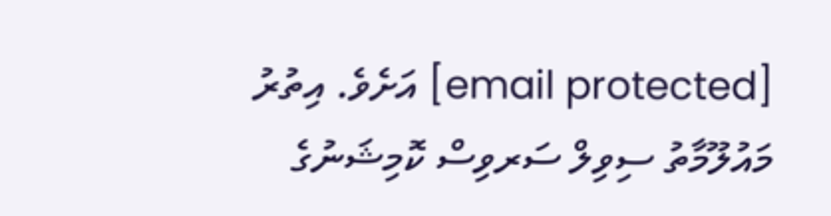[email protected] އަށެވެ. އިތުރު މައުލޫމާތު ސިވިލް ސަރވިސް ކޮމިޝަނުގެ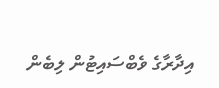އިދާރާގެ ވެބްސައިޓުން ލިބެން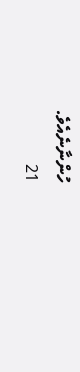ހުންނާނެއެވެ.
21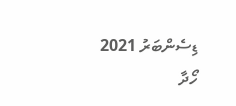ޑިސެންބަރު 2021
ހޯދާ